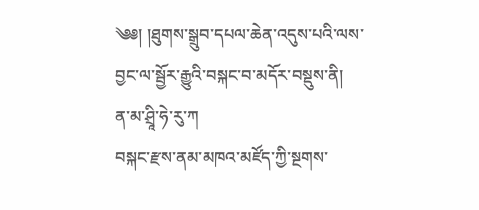༄༅། །ཐུགས་སྒྲུབ་དཔལ་ཆེན་འདུས་པའི་ལས་བྱང་ལ་སྦྱོར་རྒྱུའི་བསྐང་བ་མདོར་བསྡུས་ནི།
ན་མ་ཤྲཱི་ཧེ་རུ་ཀ
བསྐང་རྫས་ནམ་མཁའ་མཛོད་ཀྱི་སྔགས་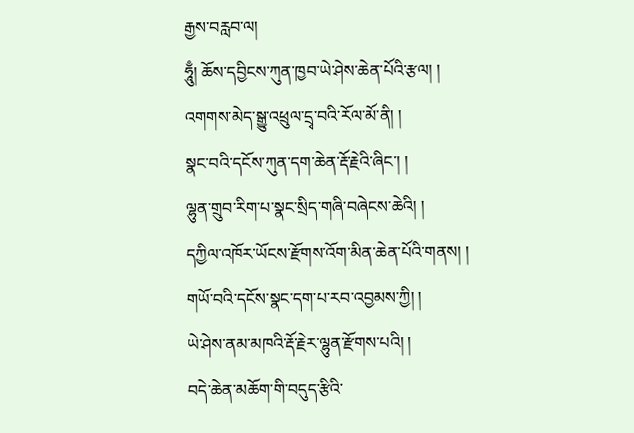རྒྱས་བརླབ་ལ།
ཧཱུྃ། ཆོས་དབྱིངས་ཀུན་ཁྱབ་ཡེ་ཤེས་ཆེན་པོའི་རྩལ། །
འགགས་མེད་སྒྱུ་འཕྲུལ་དྲྭ་བའི་རོལ་མོ་ནི། །
སྣང་བའི་དངོས་ཀུན་དག་ཆེན་རྡོ་རྗེའི་ཞིང་། །
ལྷུན་གྲུབ་རིག་པ་སྣང་སྲིད་གཞི་བཞེངས་ཆེའི། །
དཀྱིལ་འཁོར་ཡོངས་རྫོགས་འོག་མིན་ཆེན་པོའི་གནས། །
གཡོ་བའི་དངོས་སྣང་དག་པ་རབ་འབྱམས་ཀྱི། །
ཡེ་ཤེས་ནམ་མཁའི་རྡོ་རྗེར་ལྷུན་རྫོགས་པའི། །
བདེ་ཆེན་མཆོག་གི་བདུད་རྩིའི་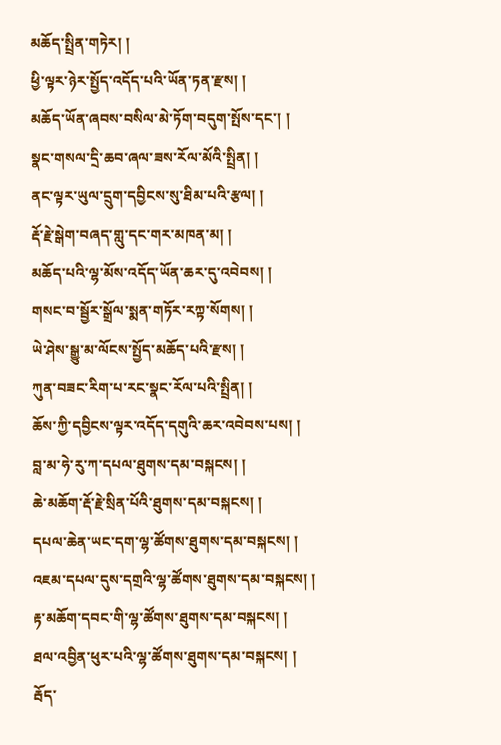མཆོད་སྤྲིན་གཏེར། །
ཕྱི་ལྟར་ཉེར་སྤྱོད་འདོད་པའི་ཡོན་ཏན་རྫས། །
མཆོད་ཡོན་ཞབས་བསིལ་མེ་ཏོག་བདུག་སྤོས་དང་། །
སྣང་གསལ་དྲི་ཆབ་ཞལ་ཟས་རོལ་མོའི་སྤྲིན། །
ནང་ལྟར་ཡུལ་དྲུག་དབྱིངས་སུ་ཐིམ་པའི་རྩལ། །
རྡོ་རྗེ་སྒེག་བཞད་གླུ་དང་གར་མཁན་མ། །
མཆོད་པའི་ལྷ་མོས་འདོད་ཡོན་ཆར་དུ་འབེབས། །
གསང་བ་སྦྱོར་སྒྲོལ་སྨན་གཏོར་རཀྟ་སོགས། །
ཡེ་ཤེས་སྒྱུ་མ་ལོངས་སྤྱོད་མཆོད་པའི་རྫས། །
ཀུན་བཟང་རིག་པ་རང་སྣང་རོལ་པའི་སྤྲིན། །
ཆོས་ཀྱི་དབྱིངས་ལྟར་འདོད་དགུའི་ཆར་འབེབས་པས། །
བླ་མ་ཧེ་རུ་ཀ་དཔལ་ཐུགས་དམ་བསྐངས། །
ཆེ་མཆོག་རྡོ་རྗེ་སྲིན་པོའི་ཐུགས་དམ་བསྐངས། །
དཔལ་ཆེན་ཡང་དག་ལྷ་ཚོགས་ཐུགས་དམ་བསྐངས། །
འཇམ་དཔལ་དུས་དགྲའི་ལྷ་ཚོགས་ཐུགས་དམ་བསྐངས། །
རྟ་མཆོག་དབང་གི་ལྷ་ཚོགས་ཐུགས་དམ་བསྐངས། །
ཐལ་འབྱིན་ཕུར་པའི་ལྷ་ཚོགས་ཐུགས་དམ་བསྐངས། །
རྦོད་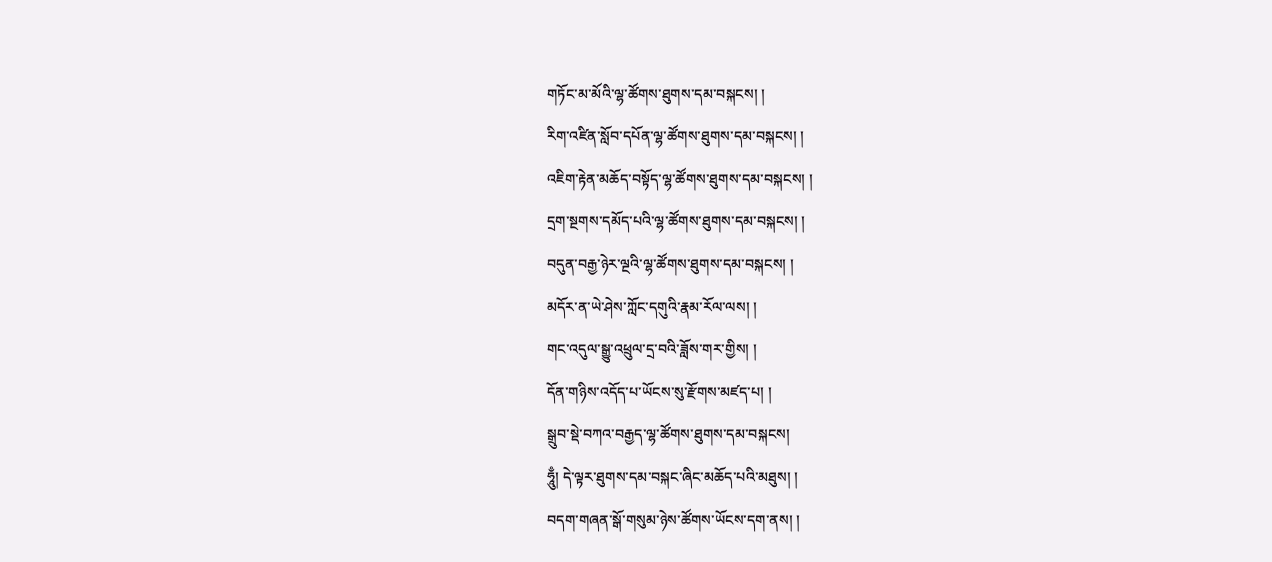གཏོང་མ་མོའི་ལྷ་ཚོགས་ཐུགས་དམ་བསྐངས། །
རིག་འཛིན་སློབ་དཔོན་ལྷ་ཚོགས་ཐུགས་དམ་བསྐངས། །
འཇིག་རྟེན་མཆོད་བསྟོད་ལྷ་ཚོགས་ཐུགས་དམ་བསྐངས། །
དྲག་སྔགས་དམོད་པའི་ལྷ་ཚོགས་ཐུགས་དམ་བསྐངས། །
བདུན་བརྒྱ་ཉེར་ལྔའི་ལྷ་ཚོགས་ཐུགས་དམ་བསྐངས། །
མདོར་ན་ཡེ་ཤེས་ཀློང་དགུའི་རྣམ་རོལ་ལས། །
གང་འདུལ་སྒྱུ་འཕྲུལ་དྲ་བའི་ཟློས་གར་གྱིས། །
དོན་གཉིས་འདོད་པ་ཡོངས་སུ་རྫོགས་མཛད་པ། །
སྒྲུབ་སྡེ་བཀའ་བརྒྱད་ལྷ་ཚོགས་ཐུགས་དམ་བསྐངས།
ཧཱུྃ། དེ་ལྟར་ཐུགས་དམ་བསྐང་ཞིང་མཆོད་པའི་མཐུས། །
བདག་གཞན་སྒོ་གསུམ་ཉེས་ཚོགས་ཡོངས་དག་ནས། །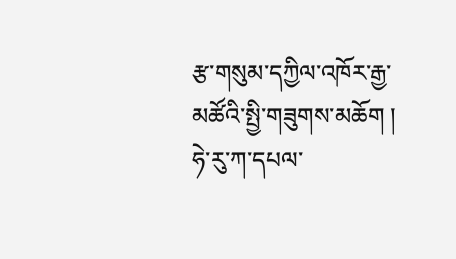རྩ་གསུམ་དཀྱིལ་འཁོར་རྒྱ་མཚོའི་སྤྱི་གཟུགས་མཆོག །
ཧེ་རུ་ཀ་དཔལ་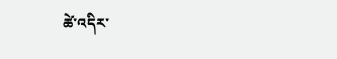ཚེ་འདིར་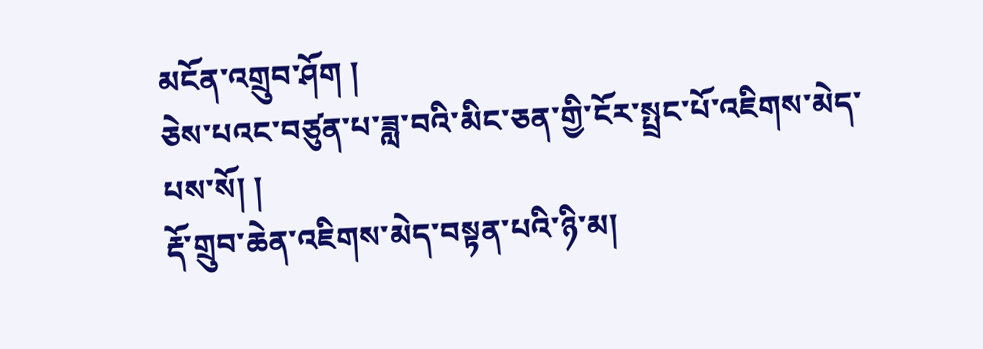མངོན་འགྲུབ་ཤོག །
ཅེས་པའང་བཙུན་པ་ཟླ་བའི་མིང་ཅན་གྱི་ངོར་སྤྲང་པོ་འཇིགས་མེད་པས་སོ། །
རྡོ་གྲུབ་ཆེན་འཇིགས་མེད་བསྟན་པའི་ཉི་མ།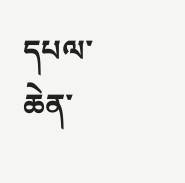དཔལ་ཆེན་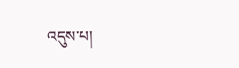འདུས་པ།